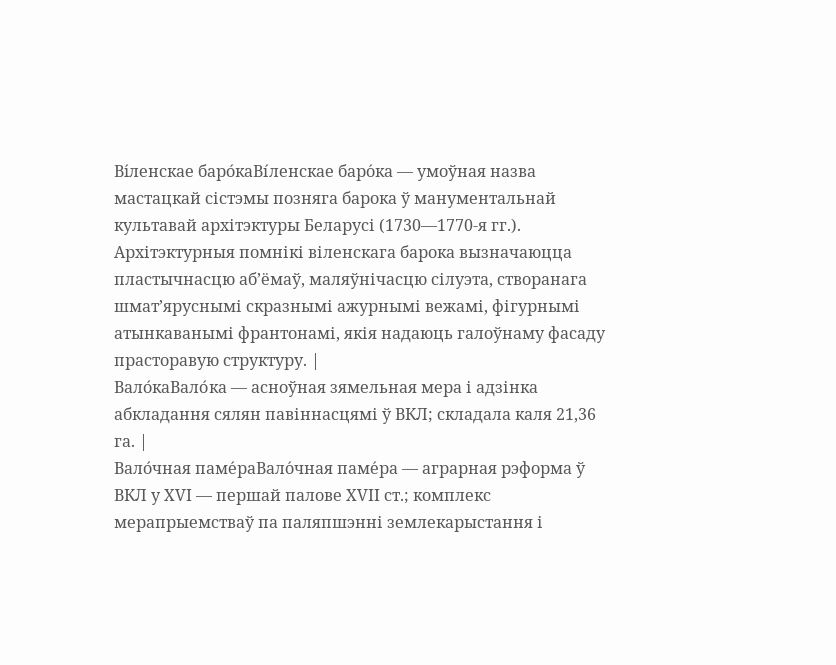Ві́ленскае баро́каВі́ленскае баро́ка — умоўная назва мастацкай сістэмы позняга барока ў манументальнай культавай архітэктуры Беларусі (1730—1770-я гг.). Архітэктурныя помнікі віленскага барока вызначаюцца пластычнасцю аб’ёмаў, маляўнічасцю сілуэта, створанага шмат’яруснымі скразнымі ажурнымі вежамі, фігурнымі атынкаванымі франтонамі, якія надаюць галоўнаму фасаду прасторавую структуру. |
Вало́каВало́ка — асноўная зямельная мера і адзінка абкладання сялян павіннасцямі ў ВКЛ; складала каля 21,36 га. |
Вало́чная паме́раВало́чная паме́ра — аграрная рэформа ў ВКЛ у ХVІ — першай палове ХVІІ ст.; комплекс мерапрыемстваў па паляпшэнні землекарыстання і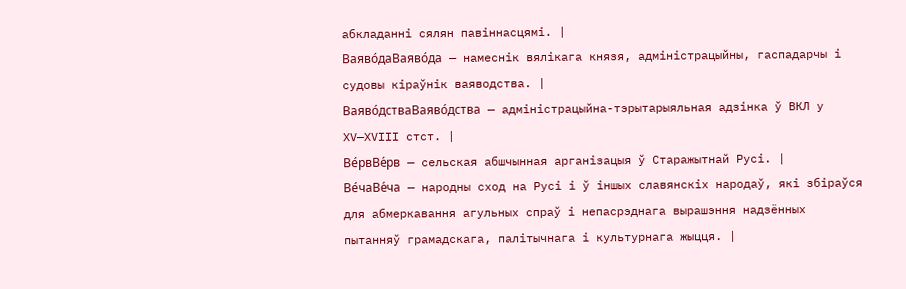абкладанні сялян павіннасцямі. |
Ваяво́даВаяво́да — намеснік вялікага князя, адміністрацыйны, гаспадарчы і судовы кіраўнік ваяводства. |
Ваяво́дстваВаяво́дства — адміністрацыйна-тэрытарыяльная адзінка ў ВКЛ у ХV—ХVІІІ стст. |
Ве́рвВе́рв — сельская абшчынная арганізацыя ў Старажытнай Русі. |
Ве́чаВе́ча — народны сход на Русі і ў іншых славянскіх народаў, які збіраўся для абмеркавання агульных спраў і непасрэднага вырашэння надзённых пытанняў грамадскага, палітычнага і культурнага жыцця. |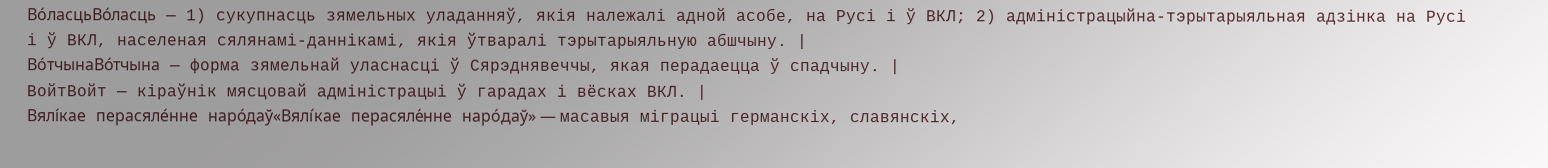Во́ласцьВо́ласць — 1) сукупнасць зямельных уладанняў, якія належалі адной асобе, на Русі і ў ВКЛ; 2) адміністрацыйна-тэрытарыяльная адзінка на Русі і ў ВКЛ, населеная сялянамі-даннікамі, якія ўтваралі тэрытарыяльную абшчыну. |
Во́тчынаВо́тчына — форма зямельнай уласнасці ў Сярэднявеччы, якая перадаецца ў спадчыну. |
ВойтВойт — кіраўнік мясцовай адміністрацыі ў гарадах і вёсках ВКЛ. |
Вялі́кае перасяле́нне наро́даў«Вялі́кае перасяле́нне наро́даў» — масавыя міграцыі германскіх, славянскіх,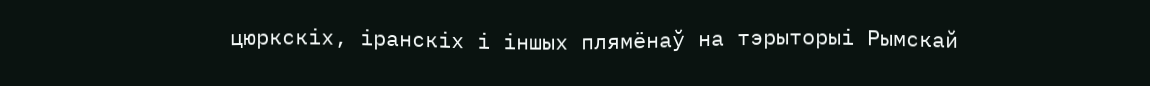цюркскіх, іранскіх і іншых плямёнаў на тэрыторыі Рымскай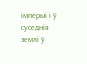імперыі і ў суседнія землі ў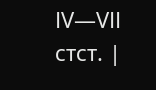ІV—VІІ стст. |